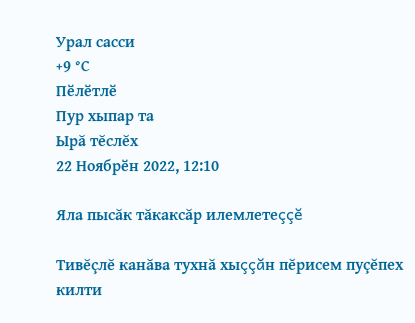Урал сасси
+9 °С
Пӗлӗтлӗ
Пур хыпар та
Ырă тĕслĕх
22 Ноябрӗн 2022, 12:10

Яла пысăк тăкаксăр илемлетеççĕ

Тивĕçлĕ канăва тухнă хыççăн пĕрисем пуçĕпех килти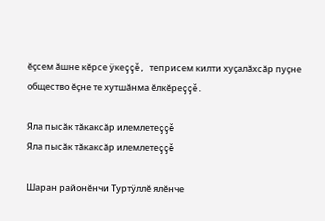ĕçсем ăшне кĕрсе ÿкеççĕ, теприсем килти хуçалăхсăр пуçне общество ĕçне те хутшăнма ĕлкĕреççĕ.

Яла пысăк тăкаксăр илемлетеççĕ
Яла пысăк тăкаксăр илемлетеççĕ

Шаран районĕнчи Туртÿллĕ ялĕнче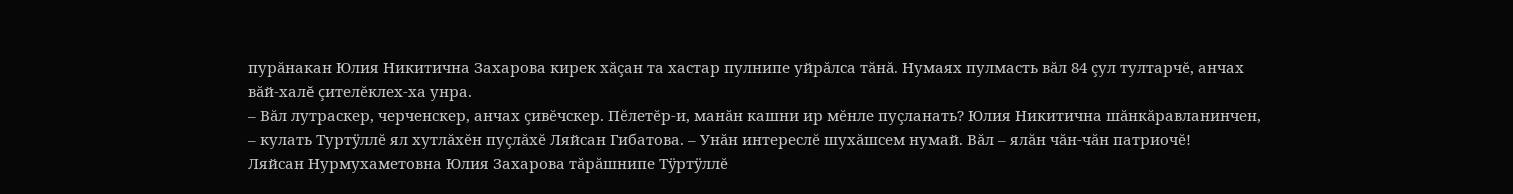пурăнакан Юлия Никитична Захарова кирек хăçан та хастар пулнипе уйрăлса тăнă. Нумаях пулмасть вăл 84 çул тултарчĕ, анчах вăй-халĕ çителĕклех-ха унра.
– Вăл лутраскер, черченскер, анчах çивĕчскер. Пĕлетĕр-и, манăн кашни ир мĕнле пуçланать? Юлия Никитична шăнкăравланинчен, – кулать Туртÿллĕ ял хутлăхĕн пуçлăхĕ Ляйсан Гибатова. – Унăн интереслĕ шухăшсем нумай. Вăл – ялăн чăн-чăн патриочĕ!
Ляйсан Нурмухаметовна Юлия Захарова тăрăшнипе Тÿртÿллĕ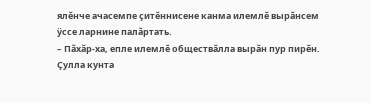ялĕнче ачасемпе çитĕннисене канма илемлĕ вырăнсем ÿссе ларнине палăртать.
– Пăхăр-ха, епле илемлĕ обществăлла вырăн пур пирĕн. Çулла кунта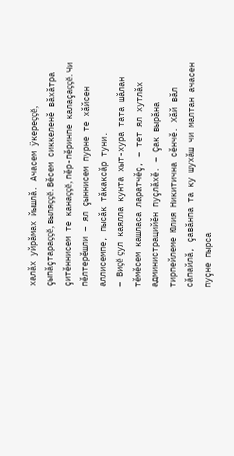халăх уйрăмах йышлă. Ачасем ÿкереççĕ, çыпăçтараççĕ, выляççĕ. Вĕсем сиккеленĕ вăхăтра çитĕннисем те канаççĕ, пĕр-пĕринпе калаçаççĕ. Чи пĕлтерĕшли – ял çыннисем пурне те хăйсен аллисемпе, пысăк тăкаксăр туни.
– Виçĕ çул каялла кунта хыт-хура тата шăлан тĕмĕсем кашласа ларатчĕç, – тет ял хутлăх администрацийĕн пуçлăхĕ. – Çак вырăна тирпейлеме Юлия Никитична сĕнчĕ. Хăй вăл сăпайлă, çавăнпа та ку шухăш чи малтан ачасен пуçне пырса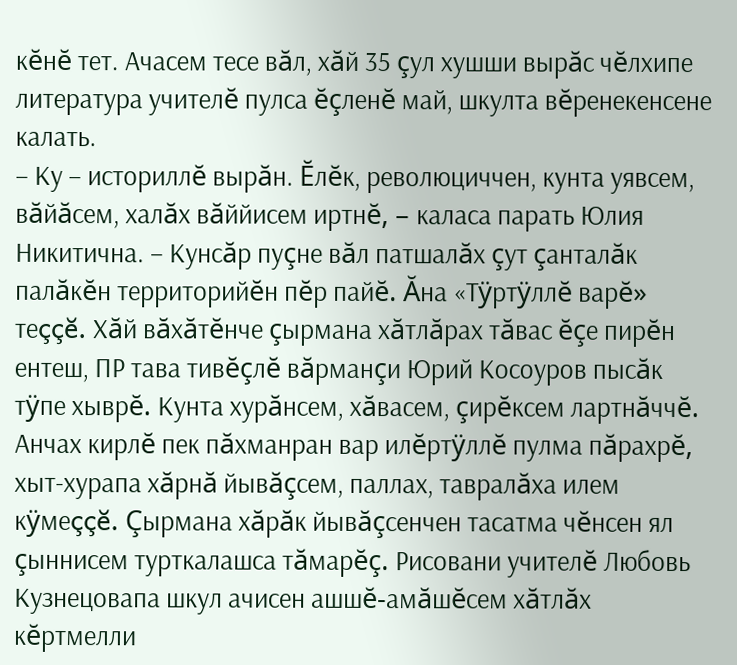кĕнĕ тет. Ачасем тесе вăл, хăй 35 çул хушши вырăс чĕлхипе литература учителĕ пулса ĕçленĕ май, шкулта вĕренекенсене калать.
– Ку – историллĕ вырăн. Ĕлĕк, революциччен, кунта уявсем, вăйăсем, халăх вăййисем иртнĕ, – каласа парать Юлия Никитична. – Кунсăр пуçне вăл патшалăх çут çанталăк палăкĕн территорийĕн пĕр пайĕ. Ăна «Тÿртÿллĕ варĕ» теççĕ. Хăй вăхăтĕнче çырмана хăтлăрах тăвас ĕçе пирĕн ентеш, ПР тава тивĕçлĕ вăрманçи Юрий Косоуров пысăк тÿпе хыврĕ. Кунта хурăнсем, хăвасем, çирĕксем лартнăччĕ. Анчах кирлĕ пек пăхманран вар илĕртÿллĕ пулма пăрахрĕ, хыт-хурапа хăрнă йывăçсем, паллах, тавралăха илем кÿмеççĕ. Çырмана хăрăк йывăçсенчен тасатма чĕнсен ял çыннисем турткалашса тăмарĕç. Рисовани учителĕ Любовь Кузнецовапа шкул ачисен ашшĕ-амăшĕсем хăтлăх кĕртмелли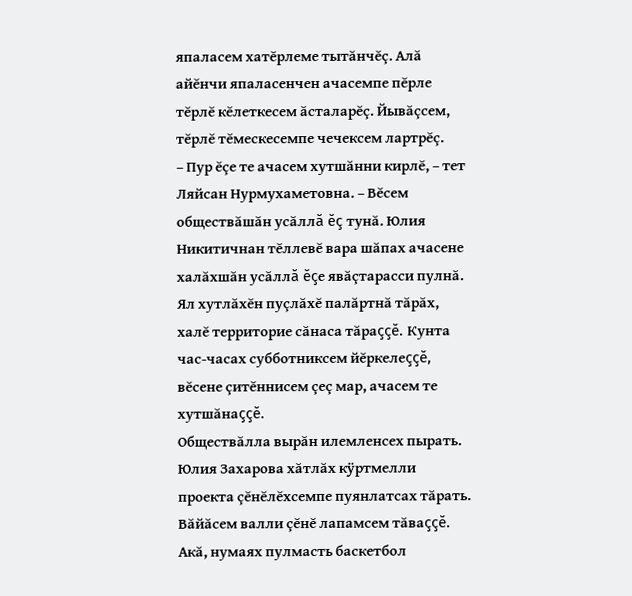япаласем хатĕрлеме тытăнчĕç. Алă айĕнчи япаласенчен ачасемпе пĕрле тĕрлĕ кĕлеткесем ăсталарĕç. Йывăçсем, тĕрлĕ тĕмескесемпе чечексем лартрĕç.
– Пур ĕçе те ачасем хутшăнни кирлĕ, – тет Ляйсан Нурмухаметовна. – Вĕсем обществăшăн усăллă ĕç тунă. Юлия Никитичнан тĕллевĕ вара шăпах ачасене халăхшăн усăллă ĕçе явăçтарасси пулнă.
Ял хутлăхĕн пуçлăхĕ палăртнă тăрăх, халĕ территорие сăнаса тăраççĕ. Кунта час-часах субботниксем йĕркелеççĕ, вĕсене çитĕннисем çеç мар, ачасем те хутшăнаççĕ.
Обществăлла вырăн илемленсех пырать. Юлия Захарова хăтлăх кÿртмелли проекта çĕнĕлĕхсемпе пуянлатсах тăрать. Вăйăсем валли çĕнĕ лапамсем тăваççĕ. Акă, нумаях пулмасть баскетбол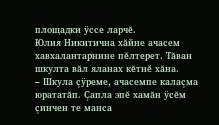площадки ÿссе ларчĕ.
Юлия Никитична хăйне ачасем хавхалантарнине пĕлтерет. Тăван шкулта вăл яланах кĕтнĕ хăна.
– Шкула çÿреме, ачасемпе калаçма юрататăп. Çапла эпĕ хамăн ÿсĕм çинчен те манса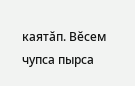каятăп. Вĕсем чупса пырса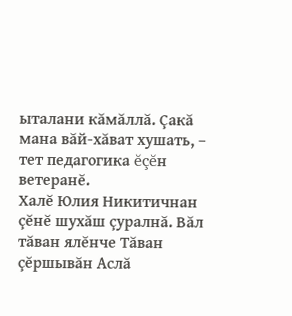ыталани кăмăллă. Çакă мана вăй-хăват хушать, – тет педагогика ĕçĕн ветеранĕ.
Халĕ Юлия Никитичнан çĕнĕ шухăш çуралнă. Вăл тăван ялĕнче Тăван çĕршывăн Аслă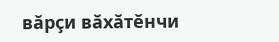вăрçи вăхăтĕнчи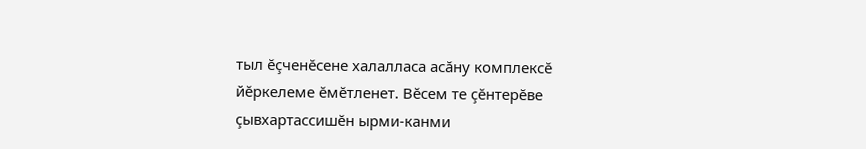тыл ĕçченĕсене халалласа асăну комплексĕ йĕркелеме ĕмĕтленет. Вĕсем те çĕнтерĕве çывхартассишĕн ырми-канми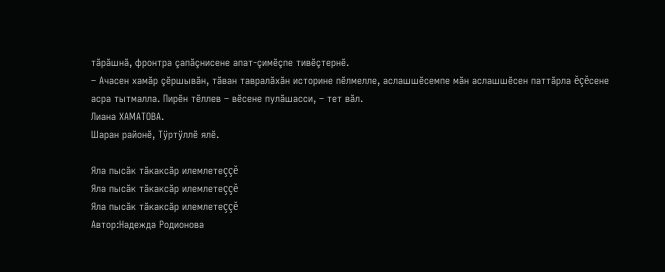тăрăшнă, фронтра çапăçнисене апат-çимĕçпе тивĕçтернĕ.
– Ачасен хамăр çĕршывăн, тăван тавралăхăн историне пĕлмелле, аслашшĕсемпе мăн аслашшĕсен паттăрла ĕçĕсене асра тытмалла. Пирĕн тĕллев – вĕсене пулăшасси, – тет вăл.
Лиана ХАМАТОВА.
Шаран районĕ, Тÿртÿллĕ ялĕ.

Яла пысăк тăкаксăр илемлетеççĕ
Яла пысăк тăкаксăр илемлетеççĕ
Яла пысăк тăкаксăр илемлетеççĕ
Автор:Надежда Родионова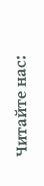Читайте нас: